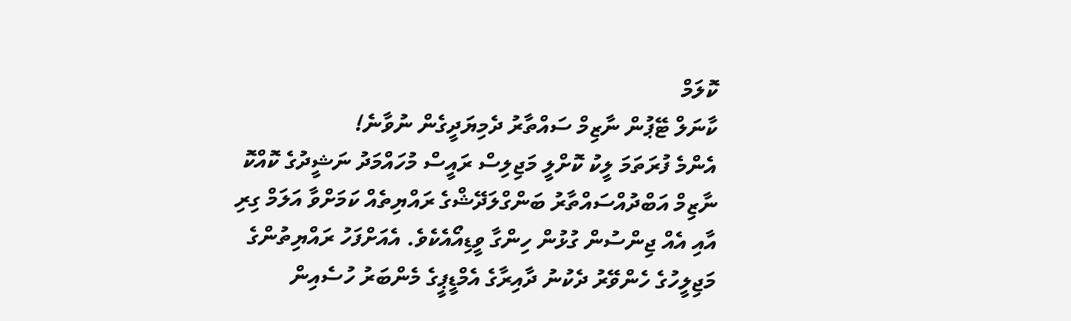ކޮލަމް
ކާނަލް ޓޭޕުން ނާޒިމް ސައްތާރު ދެމިޔަދީގެން ނުވާނެ!
އެންމެ ފުރަތަމަ ލީކު ކޮށްލީ މަޖިލިސް ރައީސް މުހައްމަދު ނަޝީދުގެ ކޮއްކޮ ނާޒިމް އަބްދުއްސައްތާރު ބަންގްލަދޭޝްގެ ރައްޔިތެއް ކަމަށްވާ އަލަމް ގިރި އާއި އެއް ޖިންސުން ގުޅުން ހިންގާ ވީޑިއޯއެކެވެ. އެއަށްފަހު ރައްޔިތުންގެ މަޖިލީހުގެ ހެންވޭރު ދެކުނު ދާއިރާގެ އެމްޑީޕީގެ މެންބަރު ހުސެއިން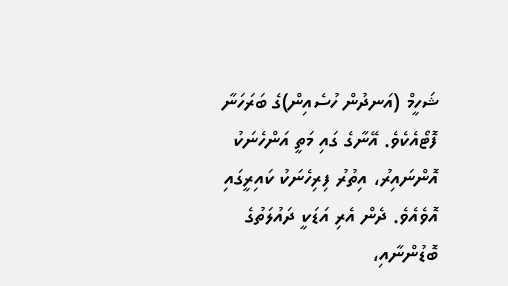ޝަހީމް (އަނދުން ހުސެއިން)ގެ ބަރަހަނާ ފޮޓޯއެކެވެ. އޭނާގެ ގައި މަތީ އަންހެނަކު އޮންނައިރު، އިތުރު ފިރިހެނަކު ކައިރީގައި އޮވެއެވެ. ދެން އެރި އަޑަކީ ދައުލަތުގެ ބޮޑުންނާއި،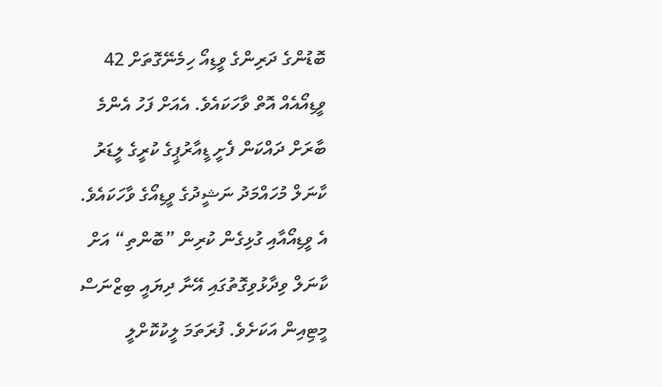ބޮޑުންގެ ދަރިންގެ ވީޑިއޯ ހިމެނޭގޮތަށް 42 ވީޑިއޯއެއް އޮތް ވާހަކައެވެ. އެއަށް ފަހު އެންމެ ބާރަށް ދައްކަން ފެށީ ޑީއާރުޕީގެ ކުރީގެ ލީޑަރު ކާނަލް މުހައްމަދު ނަޝީދުގެ ވީޑިއޯގެ ވާހަކައެވެ.
އެ ވީޑިއޯއާއި ގުޅިގެން ކުރިން ”ބޮންތި“ އަށް ކާނަލް ވިދާޅުވިގޮތުގައި އޭނާ ދިޔައީ ބިޒްނަސް މީޓިއިން އަކަށެވެ. ފުރަތަމަ ލީކުކޮށްލީ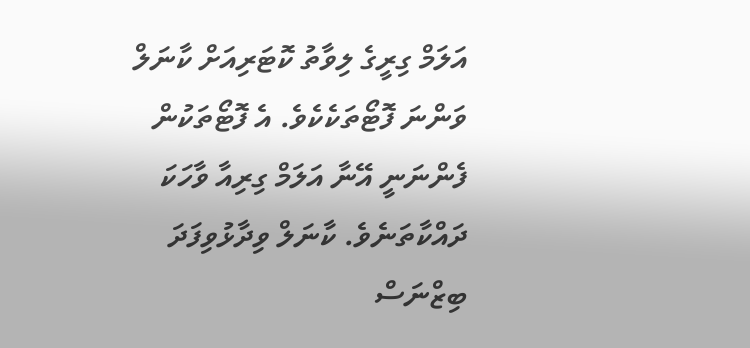އަލަމް ގިރީގެ ލިވާތު ކޮޓަރިއަށް ކާނަލް ވަންނަ ފޮޓޯތަކެކެވެ. އެ ފޮޓޯތަކުން ފެންނަނީ އޭނާ އަލަމް ގިރިއާ ވާހަކަ ދައްކާތަނެވެ. ކާނަލް ވިދާޅުވިފަދަ ބިޒްނަސް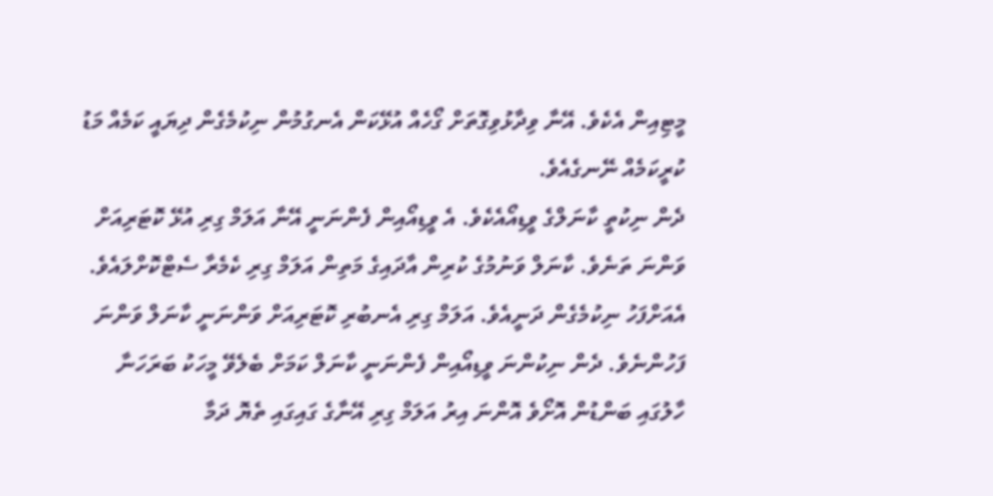މީޓިއިން އެކެވެ. އޭނާ ވިދާޅުވިގޮތަށް ގޯހެއް އުޅޭކަން އެނގުމުން ނިކުމެގެން ދިޔައީ ކަމެއް މަޑު ކުރީކަމެއް ނޭނގެއެވެ.
ދެން ނިކުތީ ކާނަލްގެ ވީޑިއޯއެކެވެ. އެ ވީޑިއޯއިން ފެންނަނީ އޭނާ އަލަމް ގިރި އުޅޭ ކޮޓަރިއަށް ވަންނަ ތަނެވެ. ކާނަލް ވަނުމުގެ ކުރިން އާދައިގެ މަތިން އަލަމް ގިރި ކެމެރާ ސެޓްކޮށްލައެވެ. އެއަށްފަހު ނިކުމެގެން ދަނީއެވެ. އަލަމް ގިރި އެނބުރި ކޮޓަރިއަށް ވަންނަނީ ކާނަލް ވަންނަ ފަހުންނެވެ. ދެން ނިކުންނަ ވީޑިއޯއިން ފެންނަނީ ކާނަލް ކަމަށް ބެލެވޭ މީހަކު ބަރަހަނާ ހާލުގައި ބަންޑުން އޮށޯވެ އޮންނަ އިރު އަލަމް ގިރި އޭނާގެ ގައިގައި ތެޔޮ ދަމާ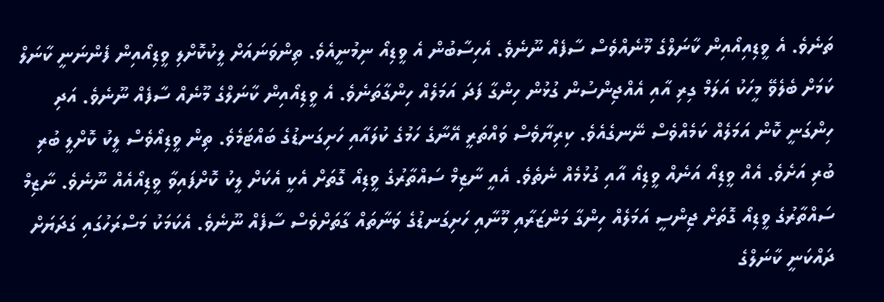ތަނެވެ. އެ ވީޑިއިއޯއިން ކާނަލްގެ މޫނެއްވެސް ސާފެއް ނޫނެވެ. އެހިސާބުން އެ ވީޑިއޯ ނިމުނީއެވެ. ތިންވަނައަށް ލީކުކޮށްލި ވީޑިއޯއިން ފެންނަނީ ކާނަލް ކަމަށް ބެލެވޭ މީހަކު އަލަމް ގިރި އާއި އެއްޖިންސުން ގުޅުން ހިންގާ ފަދަ އަމަލެއް ހިންގާތަނެވެ. އެ ވީޑިއޯއިން ކާނަލްގެ މޫނެއް ސާފެއް ނޫނެވެ. އަދި ހިންގަނީ ކޮން އަމަލެއް ކަމެއްވެސް ނޭނގެއެވެ. ކިރިޔާވެސް ވައްތަރީ އޭނާގެ ހަމުގެ ކުލައާއި ހަށިގަނޑުގެ ބައްޓަމެވެ. ތިން ވީޑިއޯވެސް ލީކު ކޮށްލީ ބުރި ބުރި އަށެވެ. އެއް ވީޑިއޯ އަނެއް ވީޑިއޯ އާއި ގުޅުމެއް ނެތެވެ. އެއީ ނާޒިމް ސައްތާރުގެ ވީޑިއޯ ގޮތަށް އެކީ އެކަށް ލީކު ކޮށްފައިވާ ވީޑިއޯއެއް ނޫނެވެ. ނާޒިމް ސައްތާރުގެ ވީޑިއޯ ގޮތަށް ޖިންސީ އަމަލެއް ހިންގާ މަންޒަރާއި މޫނާއި ހަށިގަނޑުގެ ވަނާތައް ގާތަށްވެސް ސާފެއް ނޫނެވެ. އެކަމަކު މަސްރަހުގައި ގަދަޔަށް ދައްކަނީ ކާނަލްގެ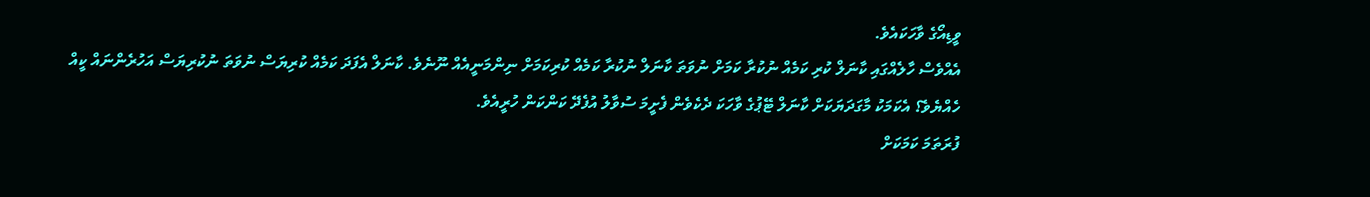ވީޑިއޯގެ ވާހަކައެވެ.
އެއްވެސް ހާލެއްގައި ކާނަލް ކުރި ކަމެއް ނުކުރާ ކަމަށް ނުވަތަ ކާނަލް ނުކުރާ ކަމެއް ކުރިކަމަށް ނިންމަނީއެއް ނޫނެވެ. ކާނަލް އެފަދަ ކަމެއް ކުރިޔަސް ނުވަތަ ނުކުރިޔަސް އަހުރެންނައް ކީއް ހެއްޔެވެ؟ އެކަމަކު މާގަދަޔަކަށް ކާނަލް ޓޭޕުގެ ވާހަކަ ދެކެވެން ފެށީމަ ސުވާލު އުފެދޭ ކަންކަން ހުރީއެވެ.
ފުރަތަމަ ކަމަކަށް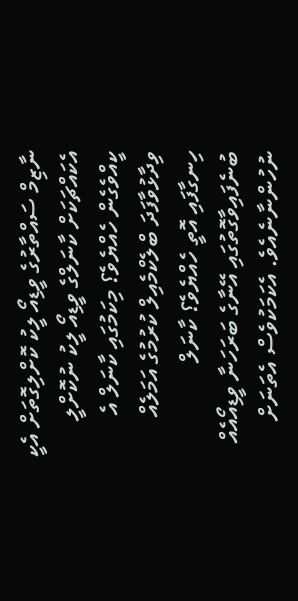ނާޒިމް ސައްތާރުގެ ވީޑިއޯ ލީކު ކޮށްލިގޮތަށް އެކީ އެކައްޗަކަށް ކާނަލްގެ ވީޑިއޯ ލީކު ނުކޮށްލީ ކީއްވެގެން ހެއްޔެވެ؟ މިކަމުގައި ކާނަލް އެ ވިދާޅުވާފަދަ ބްލެކްމެއިލް ކުރުމުގެ އަމަލެއް ހިނގާފައި އޮތީ ހެއްޔެވެ؟ ކާނަލް ބުނެފައިވާގޮތުގައި އޭނާގެ ބަރަހަނާ ވީޑިއޯއެއް ނުހުންނާނެއެވެ. އެކަމަކުވެސް އެތަނަށް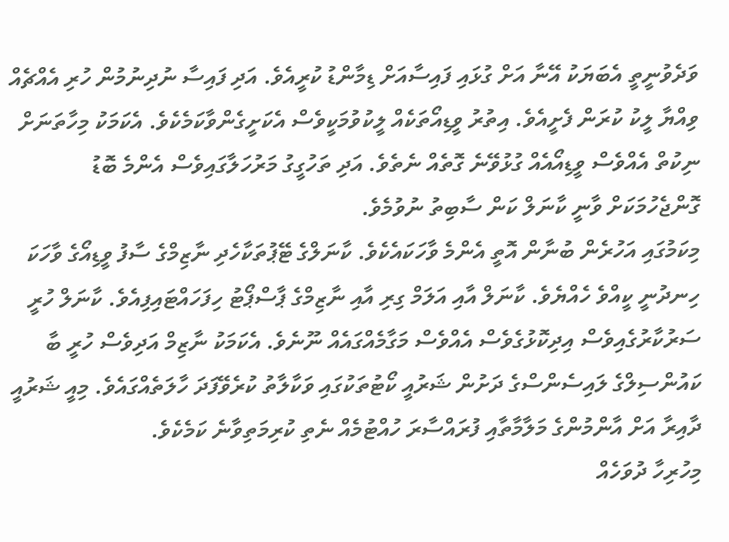ވަދެވުނީތީ އެބަޔަކު އޭނާ އަށް ގުޅައި ފައިސާއަށް ޑިމާންޑު ކުރީއެވެ. އަދި ފައިސާ ނުދިނުމުން ހުރި އެއްޗެއް ވިއްޔާ ލީކު ކުރަން ފެށީއެވެ. އިތުރު ވީޑިއޯތަކެއް ލީކުވުމަކީވެސް އެކަށީގެންވާކަމެކެވެ. އެކަމަކު މިހާތަނަށް ނިކުތް އެއްވެސް ވީޑިއޯއެއް ގުޅުވޭނެ ގޮތެއް ނެތެވެ. އަދި ތަހުގީގު މަރުހަލާގައިވެސް އެންމެ ބޮޑު ގޮންޖެހުމަކަށް ވާނީ ކާނަލް ކަން ސާބިތު ނުވުމެވެ.
މިކަމުގައި އަހުރެން ބުނާން އޮތީ އެންމެ ވާހަކައެކެވެ. ކާނަލްގެ ޓޭޕުތަކާހެދި ނާޒިމްގެ ސާފު ވީޑިއޯގެ ވާހަކަ ހިނދުނީ ކީއްވެ ހެއްޔެވެ. ކާނަލް އާއި އަލަމް ގިރި އާއި ނާޒިމްގެ ޕާސްޕޯޓު ހިފަހައްޓައިފިއެވެ. ކާނަލް ހުރީ ސަރުކާރުގެއިވެސް އިދިކޮޅުގެވެސް އެއްވެސް މަގާމެއްގައެއް ނޫނެވެ. އެކަމަކު ނާޒިމް އަދިވެސް ހުރީ ބާ ކައުންސިލްގެ ލައިސެންސްގެ ދަށުން ޝަރުއީ ކޯޓުތަކުގައި ވަކާލާތު ކުރެވޭފަދަ ހާލަތެއްގައެވެ. މިއީ ޝަރުއީ ދާއިރާ އަށް އާންމުންގެ މަލާމާތާއި ފުރައްސާރަ ހުއްޓުމެއް ނެތި ކުރިމަތިވާނެ ކަމެކެވެ.
މިހުރިހާ ދުވަހެއް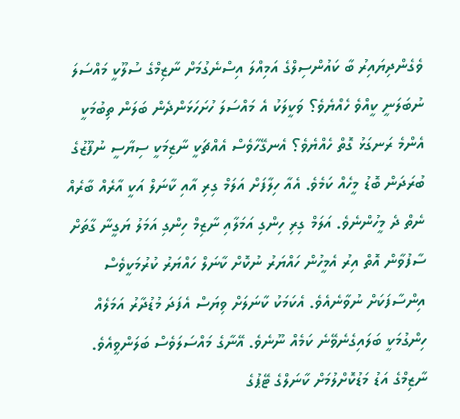ވެގެންދިޔައިރު ބާ ކައުންސިލްގެ އަމިއްލަ އިސްނެގުމަށް ނާޒިމްގެ ސުލޫކީ މައްސަލަ ނުބަލަނީ ކީއްވެ ހެއްޔެވެ؟ ވަކީލަކު އެ މައްސަލަ ހުށަހަޅަންދެން ބަލަން ތިބުމަކީ އެންމެ ރަނގަޅު ގޮތް ހެއްޔެވެ؟ އެނގޭހާވެސް އެއްޗަކީ ނާޒިމަކީ ސިޔާސީ ނުފޫޒުގެ ބުރަދަން ބޮޑު މީހެއް ކަމެވެ. އެއާ ހިލާފަށް އަލަމް ގިރި އާއި ކާނަލް އަކީ އާރެއް ބާރެއް ނެތް ދެ މީހުންނެވެ. އަލަމް ގިރި ހިންގި އަމަލާއި ނާޒިމް ހިންގި އަމަލު ޔަގީނާ ގާތަށް ސާފުވާން އޮތް އިރު އެމީހުން ހައްޔަރު ނުކޮށް ކާނަލް ހައްޔަރު ކުރުމަކީވެސް އިންސާފަކަށް ނުވާނެއެވެ. އެކަމަކު ކާނަލަށް ވިޔަސް އެފަދަ މުޑުދާރު އަމަލެއް ހިންގުމަކީ ބަލައިގެނެވޭނެ ކަމެއް ނޫނެވެ. އޭނާގެ މައްސަލަވެސް ބަލަންވީއެވެ. ނާޒިމްގެ އަޑު މަޑުކޮށްލުމަށް ކާނަލްގެ ޓޭޕުގެ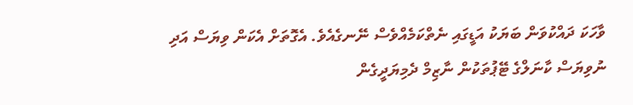ވާހަކަ ދައްކުވަން ބަޔަކު އަޑީގައި ނެތްކަމެއްވެސް ނޭނގެއެވެ. އެގޮތަށް އެކަން ވިޔަސް އަދި ނުވިޔަސް ކާނަލްގެ ޓޭޕުތަކުން ނާޒިމް ދެމިޔަދީގެން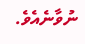ނުވާނެއެވެ.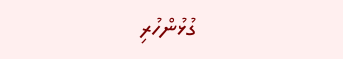ގުޅުންހުރި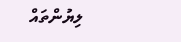ލިޔުންތައް